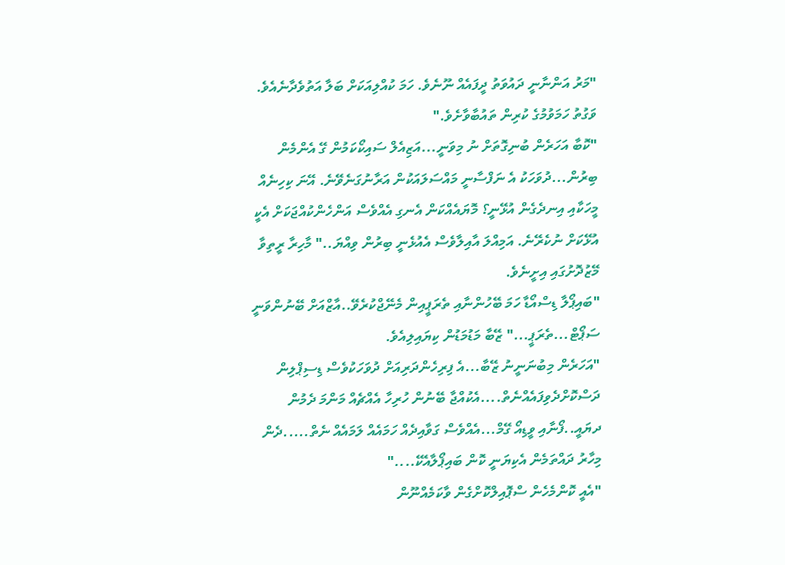"މަރު އަންނާނީ ދައުވަތު ދީފައެއް ނޫނެވެ. ހަމަ ކުއްލިއަކަށް ބަލާ އަތުވެދާނެއެވެ. ވަގުތު ހަމަވުމުގެ ކުރިން ތައުބާވާށެވެ."
"ކޮބާ އަހަރެން ބުނިގޮތަށް ނު މިވަނީ...އަޒިއެލް ސައިކޯކަމުން ގޭ އެންމެން ބިރުން...ދުވަހަކު އެ ނަފްސާނީ މައްސަލައަކުން އަރާނުގަނެވޭނެ. އޭނަ ކިހިނެއް މީހަކާއި އިނދެގެން އުޅޭނީ؟ މޮޔައެއްކަން އެނގި އެއްވެސް އަންހެންކުއްޖަކަށް އެކީ އުޅޭކަށް ނުކެރޭނެ. އަމިއްލަ އާއިލާވެސް އެއުޅެނީ ބިރުން ވިއްޔަ.." މާހިރާ ރީތިވާ މޭޒުދޮށުގައި އިށީނެވެ.
"ބައިޕޯލާ ޑިސްއޯޑާ ހަމަ ބޭހުންނާއި ތެރަޕީއިން މެނޭޖްކުރެވޭ..އާޒްއަށް ބޭނުންވަނީ ސަޕޯޓް...ތެރަޕީ..." ޒޭބާ މަޑުމަޑުން ކިޔައިލިއެވެ.
"އަހަރެން މިބުނަނީނު ޒޭބާ...އެ ފިރިހެންދަރިއަށް ދުވަހަކުވެސް ޑިސިޕްލިން ދަސްކޮށްދެވިފައެއްނެތް....އެކުއްޖާ ބޭނުން ހުރިހާ އެއްޗެއް މަންމަ ދެމުން ދޔައީ..ފޯނާއި ވީޑިއޯ ގޭމް...އެއްވެސް ގަވާއިދެއް ހަމައެއް ލަމައެއް ނެތް.....ދެން މިހާރު ދައްތަމެން އެކިޔަނީ ކޮން ބައިޕޯލާއެކޭ...."
"އެއީ ކޮންމެހެން ސްޕޮއިލްކޮށްގެން ވާކަމެއްނޫން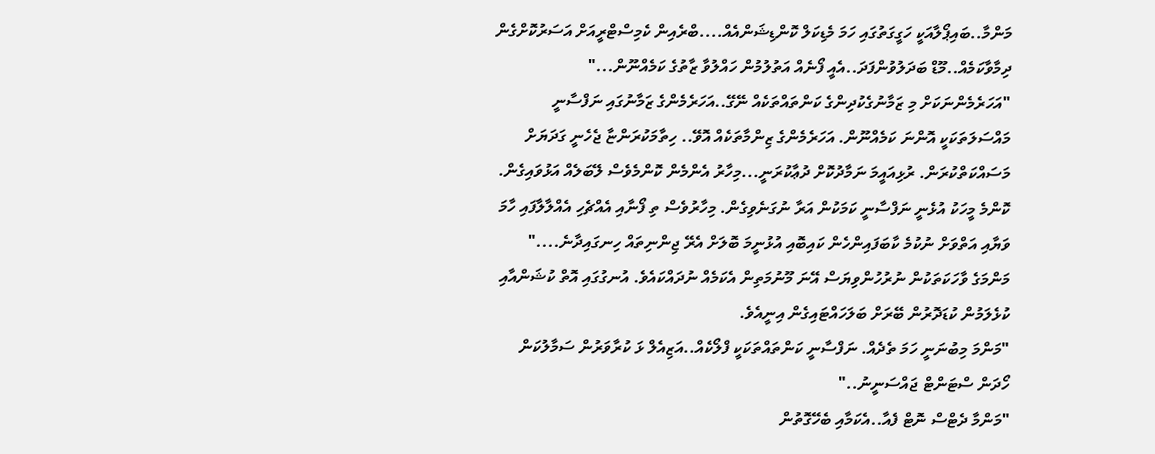މަންމާ..ބައިޕޯލާއަކީ ހަގީގަތުގައި ހަމަ މެޑިކަލް ކޮންޑިޝަންއެއް....ބްރެއިން ކެމިސްޓްރީއަށް އަސަރުކޮށްގެން ދިމާވާކަމެއް..މޫޑް ބަދަލުވުންފަދަ..އެއީ ފޯނެއް އަތުލުމުން ހައްލުވާ ޒާތުގެ ކަމެއްނޫން..."
"އަހަރެމެންނަކަށް މި ޒަމާނުގެކުދިންގެ ކަންތައްތަކެއް ނޭގޭ..އަހަރެމެންގެ ޒަމާނުގައި ނަފްސާނީ މައްސަލަތަކަކީ އޮންނަ ކަމެއްނޫން. އަހަރެމެންގެ ޒިންމާތަކެއް އޮވޭ.. ހިތާމަކުރަންޏާ ޖެހެނީ ގަދަޔަށް މަސައްކަތްކުރަން. ރުޅިއައީމަ ނަމާދުކޮށް ދުޢާކުރަނީ...މިހާރު އެންމެން ކޮންމެވެސް ލޭބަލެއް އަޅުވައިގެން. ކޮންމެ މީހަކު އުޅެނީ ނަފްސާނީ ކަމަކުން އަރާ ނުގަނެވިގެން. މިހާރުވެސް ތި ފޯނާއި އެއްޗެހި އެއްލާލާފައި ހާމަ ވަޔާއި އަތްވަށް ނުކުމެ ކާބަފައިންހެން ކައިބޮއި އުޅުނީމަ ބޮލަށް އެރޭ ޖިންނިތައް ހިނގައިދާނެ...."
މަންމަގެ ވާހަކަތަކުން ނުރުހުންވިޔަސް އޭނަ މޫނުމަތިން އެކަމެއް ނުދައްކައެވެ. އުނގުގައި އޮތް ކުޝަންއާއި ކުޅެލަމުން ކުޑަދޮރުން ބޭރަށް ބަލަހައްޓައިގެން އިނީއެވެ.
"މަންމަ މިބުނަނީ ހަމަ ތެދެއް. ނަފްސާނީ ކަންތައްތަކަކީ ފްލޯކެއް..އަޒިއެލް ޅަ ކުރާވަރުން ސަމާލުކަން ހޯދަން ސްޓަންޓް ޖައްސަނީނު.."
"މަންމާ ދެޓްސް ނޮޓް ފެއާ..އެކަމާއި ބެހޭގޮތުން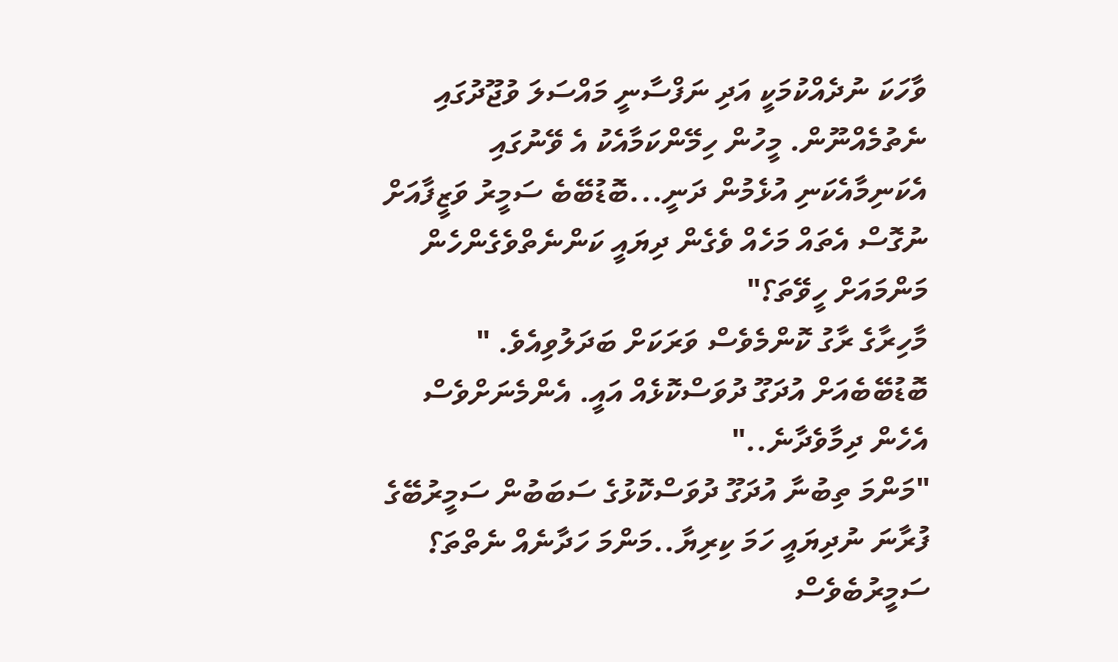ވާހަކަ ނުދެއްކުމަކީ އަދި ނަފްސާނީ މައްސަލަ ވުޖޫދުގައި ނެތުމެއްނޫން. މީހުން ހިމޭންކަމާއެކު އެ ވޭނުގައި އެކަނިމާއެކަނި އުޅެމުން ދަނީ...ބޮޑުބޭބެ ސަމީރު ވަޒީފާއަށް ނުގޮސް އެތައް މަހެއް ވެގެން ދިޔައީ ކަންނެތްވެގެންހެން މަންމައަށް ހީވޭތަ؟"
މާހިރާގެ ރާގު ކޮންމެވެސް ވަރަކަށް ބަދަލުވިއެވެ. " ބޮޑުބޭބެއަށް އުދަގޫ ދުވަސްކޮޅެއް އައީ. އެންމެނަށްވެސް އެހެން ދިމާވެދާނެ.."
"މަންމަ ތިބުނާ އުދަގޫ ދުވަސްކޮޅުގެ ސަބަބުން ސަމީރުބޭގެ ފުރާނަ ނުދިޔައީ ހަމަ ކިރިޔާ..މަންމަ ހަދާނެއް ނެތްތަ؟ ސަމީރުބެވެސް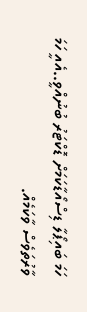ހަމަ ބައިޕޯލާ ޑިސްއޯޑާކަމަށް ޑޮކްޓަރު ބުނުއްވީ..އެއީ ހަމަ ވާރުތަވެސް ވާކަމެއް.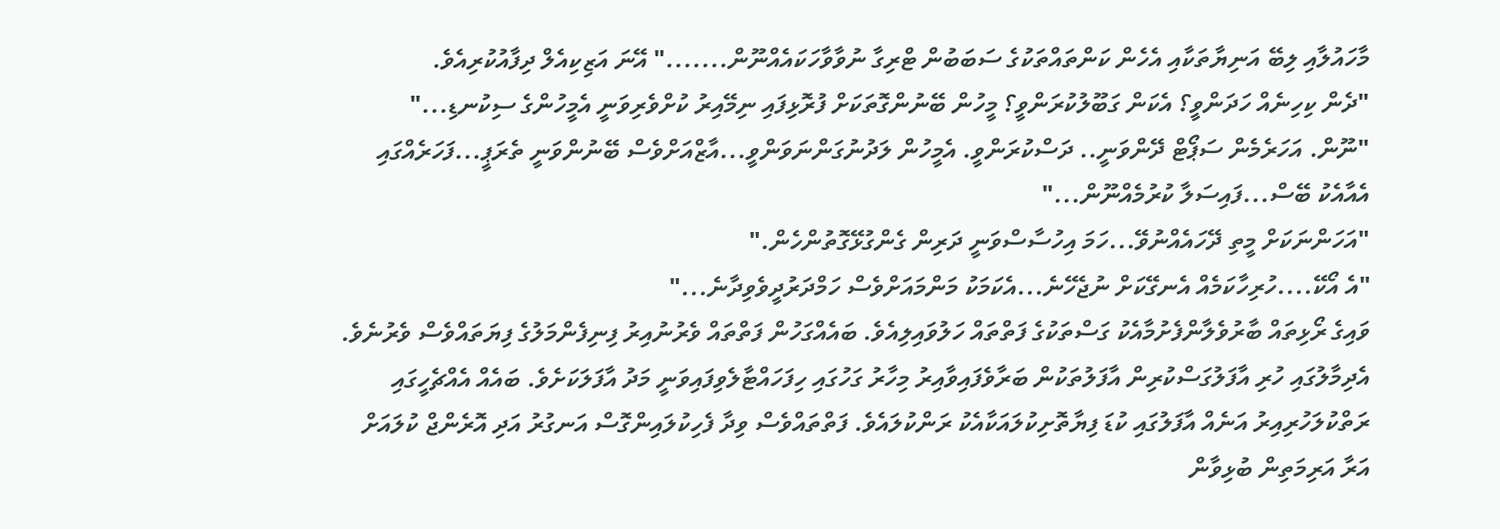މާހައުލާއި ލިބޭ އަނިޔާތަކާއި އެހެން ކަންތައްތަކުގެ ސަބަބުން ޓްރިގާ ނުވާވާހަކައެއްނޫން......." އޭނަ އަޒިކިއެލް ދިފާއުކުރިއެވެ.
"ދެން ކިހިނެއް ހަދަންވީ؟ އެކަން ގަބޫލުކުރަންވީ؟ މީހުން ބޭނުންގޮތަކަށް ފުރޮޅިފައި ނިމޭއިރު ކުށްވެރިވަނީ އެމީހުންގެ ސިކުނޑި..."
"ނޫން. އަހަރެމެން ސަޕޯޓް ދޭންވަނީ.. ދަސްކުރަންވީ. އެމީހުން ލަދުނުގަންނަވަންވީ...އާޒްއަށްވެސް ބޭނުންވަނީ ތެރަޕީ...ފަހަރެއްގައި އެއާއެކު ބޭސް...ފައިސަލާ ކުރުމެއްނޫން..."
"އަހަންނަކަށް މީތި ދޭހައެއްނުވޭ...ހަމަ އިހުސާސްވަނީ ދަރިން ގެންގުޅޭގޮތުންހެން."
"އެ އޯކޭ....ހުރިހާކަމެއް އެނގޭކަށް ނުޖެހޭނެ...އެކަމަކު މަންމައަށްވެސް ހަމްދަރުދީވެވިދާނެ..."
ވައިގެ ރޯޅިތައް ބާރުވެލާންފެށުމާއެކު ގަސްތަކުގެ ފަތްތައް ހަލުވައިލިއެވެ. ބައެއްގަހުން ފަތްތައް ވެރުނުއިރު ފިނިފެންމަލުގެ ފިޔަތައްވެސް ވެރުނެވެ. އެދިމާލުގައި ހުރި އާފަލުގަސްކުރިން އާފަލުތަކުން ބަރާވެފައިވާއިރު މިހާރު ގަހުގައި ހިފަހައްޓާލެވިފައިވަނީ މަދު އާފަލަކަށެވެ. ބައެއް އެއްޗެހީގައި ރަތްކުލަހުރިއިރު އަނެއް އާފަލުގައި ކުޑަ ފިޔާތޮށިކުލައަކާއެކު ރަންކުލައެވެ. ފަތްތައްވެސް ވިދާ ފެހިކުލައިންގޮސް އަނގުރު އަދި އޮރެންޖް ކުލައަށް އަރާ އަރިމަތިން ބުޅިވާން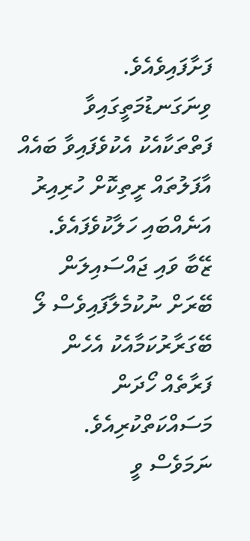ފަށާފައިވެއެވެ. ވިނަގަނޑުމަތީގައިވާ ފަތްތަކާއެކު އެކުވެފައިވާ ބައެއް އާފަލުތައް ރީތިކޮށް ހުރިއިރު އަނެއްބައި ހަލާކުވެފައެވެ.
ޒޭބާ ވައި ޖައްސައިލަން ބޭރަށް ނުކުމެލާފައިވެސް ލޯ ބޭގަރާރުކަމާއެކު އެހެން ފަރާތެއް ހޯދަން މަސައްކަތްކުރިއެވެ. ނަމަވެސް ވީ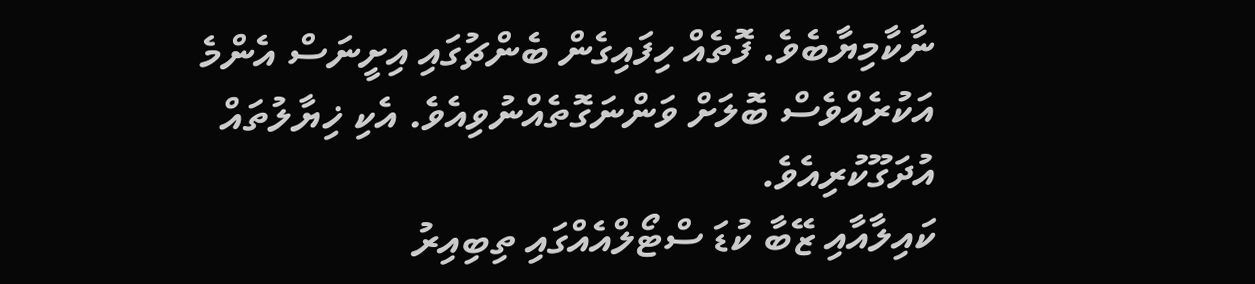ނާކާމިޔާބެވެ. ފޮތެއް ހިފައިގެން ބެންޗުގައި އިށީނަސް އެންމެ އަކުރެއްވެސް ބޮލަށް ވަންނަގޮތެއްނުވިއެވެ. އެކި ޚިޔާލުތައް އުދަގޫކުރިއެވެ.
ކައިލާއާއި ޒޭބާ ކުޑަ ސްޓޯލްއެއްގައި ތިބިއިރު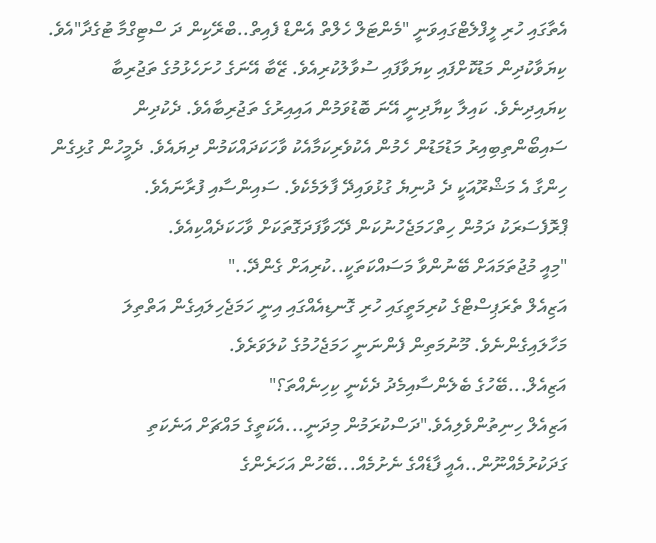އެތާގައި ހުރި ލީފްލެޓްގައިވަނީ "މެންޓަލް ހެލްތް އެންޑް ފެއިތް..ބްރޭކިން ދަ ސްޓިގްމާ ޓުގެދާ"އެވެ. ކިޔަވާކުދިން މަޑުކޮށްފައި ކިޔަވާފައި ސުވާލުކުރިއެވެ. ޒޭބާ އޭނަގެ ހުށަހެޅުމުގެ ތަޖުރިބާ ކިޔައިދިނެވެ. ކައިލާ ކިޔާދިނީ އޭނަ ބޮޑުވަމުން އައިއިރުގެ ތަޖުރިބާއެވެ. ދެކުދިން ސައިބޯންތިބިއިރު މަޑުމަޑުން ހެމުން އެކުވެރިކަމާއެކު ވާހަކަދައްކަމުން ދިޔައެވެ. ދެމީހުން ގުޅިގެން ހިންގާ އެ މަޝްރޫއަކީ ދެ ދުނިޔެ ގުޅުވައިދޭ ފާލަމެކެވެ. ސައިންސާއި ފުރާނައެވެ.
ޕްރޮފެސަރަކު ދަމުން ހިތްހަމަޖެހުނުކަން ދޭހަވާފަދަގޮތަކަށް ވާހަކަދެއްކިއެވެ.
"މިއީ މުޖުތަމައަށް ބޭނުންވާ މަސައްކަތަކީ..ކުރިއަށް ގެންދޭ.."
އަޒިއެލް ތެރަޕިސްޓްގެ ކުރިމަތީގައި ހުރި ގޮނޑިއެއްގައި އިނީ ހަމަޖެހިލައިގެން އަތްތިލަ މަހާލައިގެންނެވެ. މޫނުމަތިން ފެންނަނީ ހަމަޖެހުމުގެ ކުލަވަރެވެ.
އަޒިއެލް...ބޭހުގެ ބެލެންސާއިމެދު ދެކެނީ ކިހިނެއްތަ؟"
އަޒިއެލް ހިނިތުންވެލިއެވެ."ދަސްކުރަމުން މިދަނީ...އެކަތީގެ މައްޗަށް އަނެކަތި ގަދަކުރުމެއްނޫން..އެއީ ފާޑެއްގެ ނެށުމެއް...ބޭހުން އަހަރެންގެ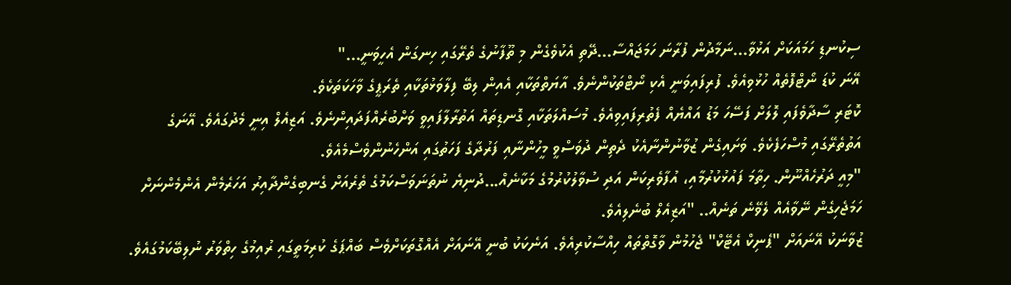ސިކުނޑި ހަމައަކަށް އަޅުވާ...ނަމާދުން ފުރާނަ ހަމަޖައްސާ...ދޭތި އެކުވެގެން މި ތޫފާނުގެ ތެރޭގައި ހިނގަން އެހީވަނީ..."
އޭނަ ކުޑަ ނޯޓްފޮތެއް ހުޅުވިއެވެ. ފުރިފައިވަނީ އެކި ނޯޓްތަކުންނެވެ. އާޔަތްތަކާއި އެއިން ލިބޭ ފިލާވަޅުތަކާއި ތެރަޕީގެ ވާހަކަތަކެވެ.
ކޮޓަރި ސާދާވެފައި ލޮލަށް ފަސޭހަ މަޑު އައްޔެއް ފެތުރިފައިވިއެވެ. މުސައްލަތަކާއި ގޮނޑިތައް އަތުރާލާފައިވީ ވަށްބުރެއްފަދައިންނެވެ. އަޒިއެލް އިނީ މެދުގައެވެ. އޭނަގެ އަތުތެރޭގައި މުސްހަފެކެވެ. ވަށައިގެން ޒުވާނުންނާއެކު ދެތިން ދުވަސްވީ މީހުންނާއި ފަރުދާގެ ފަހަތުގައި އަންހެނުންވެސްމެއެވެ.
"މިއީ ދަރުހެއްނޫން. ހިތާމަ ފައުޅުކުރުމާއި، އުފާވެރިކަން އަދި ސުވާލުކުރުމުގެ މަކާނެއް...ދުނިޔެ ނުތަނަވަސްކަމުގެ ތެރެއަށް ގެނބިގެންދާއިރު އަހަރެމެން އެންމެންނަށް ހަމަޖެހިގެން ނޭވާއެއް ލެވޭނެ ތަނެއް.. "އަޒިއެލް ބުނެލިއެވެ.
ޒުވާނަކު އޭނައަށް "ޕެނިކް އެޓޭކް" ޖެހުމުން ވާގޮތްތައް ހިއްސާކުރިއެވެ. އަނެކަކު ބުނީ އޭނައަށް އެއްގޮތަކަށްވެސް ބައްޕަގެ ކުރިމަތީގައި ރުއިމުގެ ހިތްވަރު ނުލިބޭކަމުގައެވެ.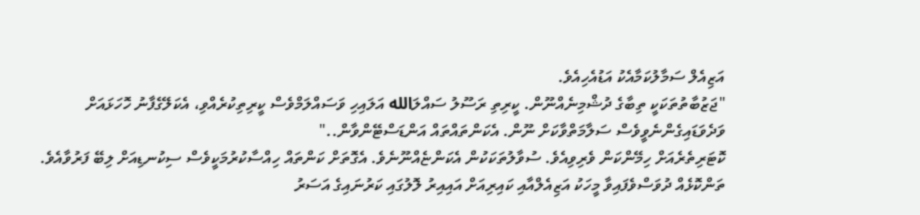އަޒިއެލް ސަމާލުކަމާއެކު އަޑުއެހިއެވެ.
"ޖަޒުބާތުތަކަކީ ތިބާގެ ދުޝްމިނެއްނޫން. ކީރިތި ރަސޫލު ސައްލަالله އަލައިހި ވަސައްލަމްވެސް ކީރިތިކުރެއްވި، އެކަލޭގެފާނު ހޮހަޅައަށް ވަދެވަޑައިގެންނެވީވެސް ސަލާމަތްވާކަށް ނޫން. އެކަންތައްތައް އަންޑަސްޓޭންވާން.."
ކޮޓަރިތެރެއަށް ހިމޭންކަން ވެރިވިއެވެ. ސުވާލުތަކަކުން އެކަންޏެއްނޫނެވެ. އެގޮތަށް ކަންތައް ހިއްސާކުރުމަކީވެސް ސިކުނޑިއަށް ލިބޭ ފަރުވާއެވެ. ތަންކޮޅެއް ދުވަސްވެފައިވާ މީހަކު އަޒިއެލްއާއި ކައިރިއަށް އައިއިރު ލޮލުގައި ކަރުނައިގެ އަސަރު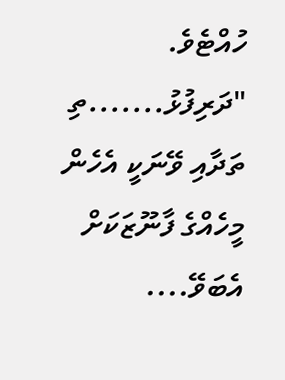ހުއްޓެވެ.
"ދަރިފުޅު.......ތި ތަދާއި ވޭނަކީ އެހެން މީހެއްގެ ފާނޫޒަކަށް އެބަވޭ....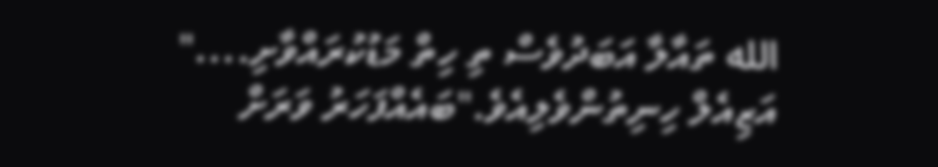الله ތައާލާ އަބަދުވެސް ތި ހިތް މަޑުކުރައްވާށި...."
އަޒިއެލް ހިނިތުންވެލިއެވެ."ބައެއްފަހަރު ވަރަށް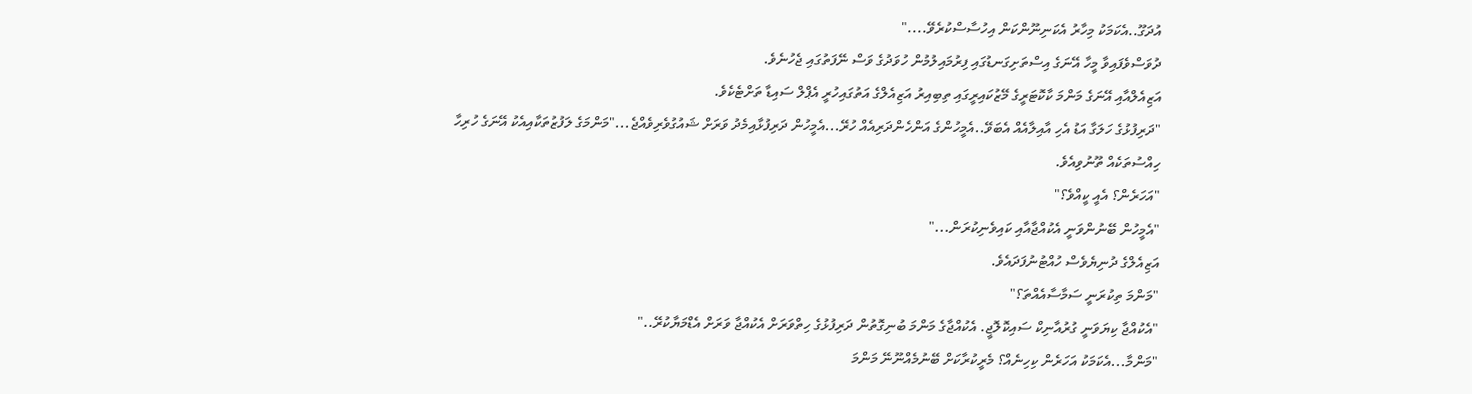އުދަގޫ..އެކަމަކު މިހާރު އެކަނިނޫންކަން އިހުސާސްކުރެވޭ...."
ދުވަސްވެފައިވާ މީހާ އޭނަގެ އިސްތަށިގަނޑުގައި ފިރުމައިލުމުން ހުވަދުގެ ވަސް ނޭފަތުގައި ޖެހުނެވެ.
އަޒިއެލްއާއި އޭނަގެ މަންމަ ކާކޮޓަރީގެ މޭޒުކައިރީގައި ތިބިއިރު އަޒިއެލްގެ އަތުގައިހުރީ އެޕްލް ސައިޑާ ތަށްޓެކެވެ.
"ދަރިފުޅުގެ ހަލަގާ އަޑު އެހި އާއިލާއެއް އެބަވޭ..އެމީހުންގެ އަންހެންދަރިއެއް ހުރޭ...އެމީހުން ދަރިފުޅާއިމެދު ވަރަށް ޝައުގުވެރިވެއްޖެ..."މަންމަގެ ލަފުޒުތަކާއިއެކު އޭނަގެ ހުރިހާ ހިއްސުތަކެއް ތޫނުވިއެވެ.
"އަހަރެން؟ އެއީ ކީއްވެ؟"
"އެމީހުން ބޭނުންވަނީ އެކުއްޖާއާއި ކައިވެނިކުރަން..."
އަޒިއެލްގެ ދުނިޔެވެސް ހުއްޓުނުފަދައެވެ.
"މަންމަ ތިކުރަނީ ސަމާސާއެއްތަ؟"
"އެކުއްޖާ ކިޔަވަނީ ގުރުއާނިކް ސައިކޮލޮޖީ. އެކުއްޖާގެ މަންމަ ބުނިގޮތުން ދަރިފުޅުގެ ހިތްވަރަށް އެކުއްޖާ ވަރަށް އެޑްމަޔާކުރޭ.."
"މަންމާ...އެކަމަކު އަހަރެން ކިހިނެއް؟ މެރީކުރާކަށް ބޭނުމެއްނޫނޭ މަންމަ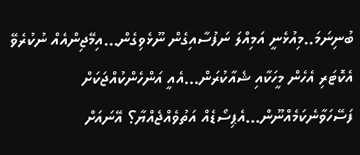ބުނިނަމަ..މިއުޅެނީ އަމިއްލަ ނަފުސާއިގެން ނޫޅެވިގެން...އިމޭޖިންއެއް ނުކުރެވޭ އެކޮޓަރި އެހެން މީހަކާއި ޝެއާކުރަން...އެއީ އަންހެންކުއްޖަކަށް ފަސޭހަވާނެކަމެއްނޫން...އެޕިސޯޑެއް އަތުވެއްޖެއްޔާ؟ އޭނައަށް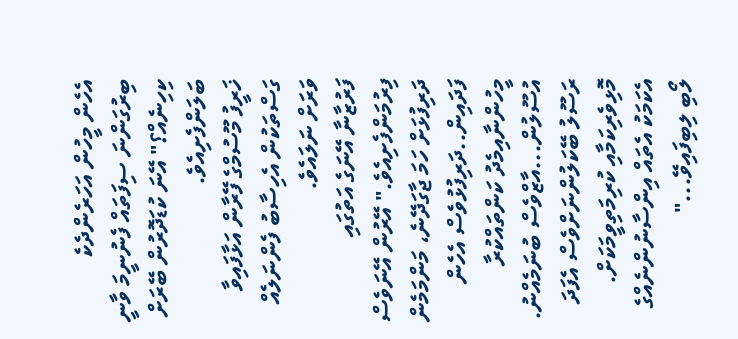އެހެން މީހުން އަހަރެންދެކެ ބިރުގަންނަ ސިފަތައް ފެނުނީމަ ވާނީ ކިހިނެއް؟" އޭނަ ކުޑަދޮރުން ބޭރަށް ބަލަންފެށިއެވެ.
ޚަރީފު މޫސުމްގެ ފޭރާން އަޅާފައިވާ ގަސްތަކުން އެހިސާބު ފެންނަލެއް ވަރަށް ނަލައެވެ.
ފަރުޒާނާ އޭނަގެ އަތުގައި ފިރުމަންފެށިއެވެ." އޭރުން އޭނަވެސް ދަރިފުޅަށް ހަމަ ޖާގަދޭނެ، މަންމަމެން ފަދައިން..ދަރިފުޅުވެސް އެހެން މީހުންނާއިމެދު ކަންތައްކުރާ އުސޫލުން...އާޒްވެސް ބުނަމެއްނު. ރަސޫލު ބޭކަލުންނަށްވެސް އެފަދަ މޮޅިވެރިކަމާއި ކުރިމަތިވީމަކަށް. އެކަމަކު އެތައް އިންސާނުންނެއްގެ ލޯބި ލިބިފައިވޭ..."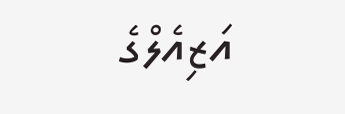އަޒިއެލްގެ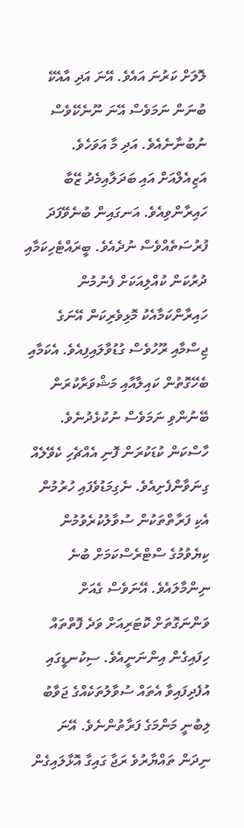ލޮލަށް ކަރުނަ އައެވެ. އޭނަ އަދި އާއެކޭ ބުނަން ނަމަވެސް އޭނަ ނޫނެކޭވެސް ނުބުނާނެއެވެ. އަދި މާ އަވަހެވެ.
އަޒިއެލްއަށް އައި ބަދަލާއިމެދު ޒޭބާ ހައިރާންވިއެވެ. އަނގައިން ބުނެވޭފަދަ ފުރުސަތެއްވެސް ނުދެއެވެ. ބީރައްޓެހިކަމާއި ދުރުކަން ކުއްލިއަކަށް ފެނުމުން ހައިރާންކަމާއެކު މޮޅިވެރިކަން އޭނަގެ ޖިސްމާއި ރޫހުވެސް ގުޑުވާލައިފިއެވެ. އެކަމާއި ބެހޭގޮތުން ކައިލާއާއި މަޝްވަރާކުރަން ބޭނުންވި ނަމަވެސް ނުކުޅެދުނެވެ. ހާސްކަން ކުޑަކުރަން ފޮނި އެއްޗެހި ކެވޭލެއް ގިނަވާންފެށިއެވެ. ނެގިމަޑުވެފައި ހުރުމުން އެކި ފަރާތްތަކުން ސުވާލުކުރެވުމުން ކިޔެވުމުގެ ސްޓްރެސްކަމަށް ބުނެ ނިންމާލައެވެ. އޭނަވެސް ގެއަށް ވަންނަގޮތަށް ކޮޓަރިއަށް ވަދެ ފޮތްތައް ހިފައިގެން އިންނަނީއެވެ. ސިކުނޑީގައި އުފެދިފައިވާ އެތައް ސުވާލުތަކެއްގެ ޖަވާބު ލިބުނީ މަންމަގެ ފަރާތުންނެވެ. އޭނަ ނިދަން ތައްޔާރުވެ ރަޖާ ގައިގާ އޮޅާލައިގެން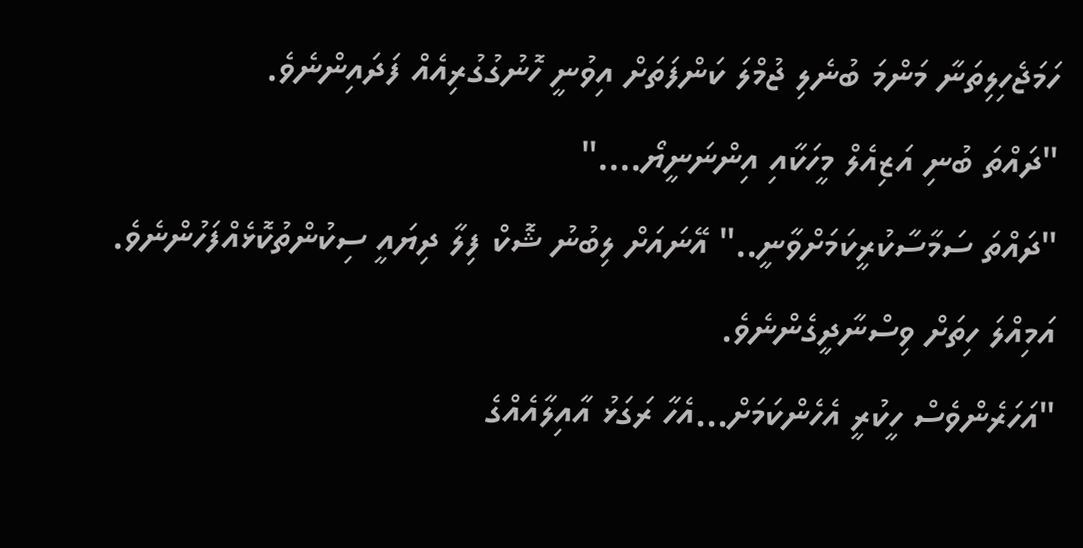ހަމަޖެހިލިތަނާ މަންމަ ބުނެލި ޖުމްލަ ކަންފަތަށް އިވުނީ ހޮނުގުގުރިއެއް ފަދައިންނެވެ.
"ދައްތަ ބުނި އަޒިއެލް މީހަކާއި އިންނަނީޔޯ...."
"ދައްތަ ސަމާސާކުރީކަމަށްވާނީ.." އޭނައަށް ލިބުނު ޝޮކް ފިލާ ދިޔައީ ސިކުންތުކޮޅެއްފަހުންނެވެ. އަމިއްލަ ހިތަށް ވިސްނާދީގެންނެވެ.
"އަހަރެންވެސް ހީކުރީ އެހެންކަމަށް...އެހާ ރަގަޅު އާއިލާއެއްގެ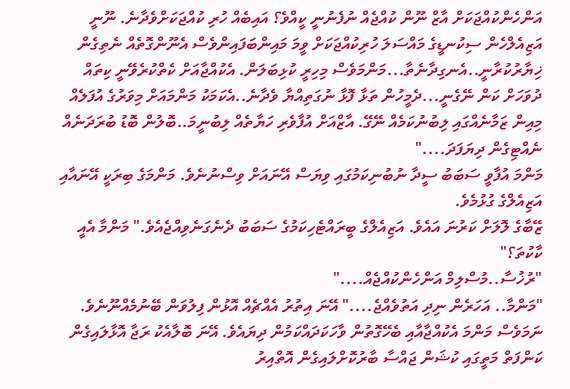އަންހެންކުއްޖަކަށް އާޒް ނޫން ކުއްޖެއް ނުފެނުނީ ކީއްވެ؟ އައިބެއް ހުރި ކުއްޖަކަށްވެދާނެ. ނޫނީ އަޒިއެލްހެން ސިކުނޑީގެ މައްސަލަ ހުރިކުއްޖަކަށް ވީމަ މައިންބަފައިންވެސް އެނޫންގޮތެއް ނެތިގެން ޚިޔާރުކުރާނީ..އެނގިދާނެތާ...މަންމަވެސް މިހިރީ ކުޅިބަލަން. އެކުއްޖާއަށް ކެތްކުރެވޭނީ ކިތައް ދުވަހަށް ކަން ނޭގެނީ...ދެމީހުން ތަޅާ ފޮޅާ ނުގަތިއްޔާ ވެދާނެ..އެކަމަކު މަންމައަށް މިވަރުގެ އުފަލެއް މިއިން ޒަމާނެއްގައި ލިބުނުކަމެއް ނޭގޭ. އާޒްއަށް އުފާވެރި ހަޔާތެއް ލިބުނީމަ..ބޮލުން ބޮޑު ބުރަދަނެއް ނެއްޓިގެން ދިޔަފަދަ...."
މަންމަ އުފާވީ ސަބަބު ސީދާ ނުބުނިކަމުގައި ވިޔަސް އޭނައަށް ވިސްނުނެވެ. މަންމަގެ ބިރަކީ އޭނައާއި އަޒިއެލްގެ ގުޅުމެވެ.
ޒޭބާގެ ލޮލަށް ކަރުނަ އައެވެ. އަޒިއެލްގެ ބީރައްޓެހިކަމުގެ ސަބަބު ދެނެގަނެވިއްޖެއެވެ." މަންމާ އެއީ ކާކުތަ؟"
"ރުޚުސާ..މުސްލިމް އަންހެންކުއްޖެއް...."
"މަންމާ.. އަހަރެން ނިދި އަތުވެއްޖެ...." އޭނަ އިތުރު އެއްޗެއް އޮޅުން ފިލުވަން ބޭނުމެއްނޫނެވެ. ނަމަވެސް މަންމަ އެކުއްޖާއާއި ބެހޭގޮތުން ވާހަކަދައްކަމުން ދިޔައެވެ. އޭނަ ބޮލާއެކު ރަޖާ އޮޅާލައިގެން ކަންފަތް މަތީގައި ކުޝަން ޖައްސާ ބާރުކޮށްލައިގެން އޮތްއިރު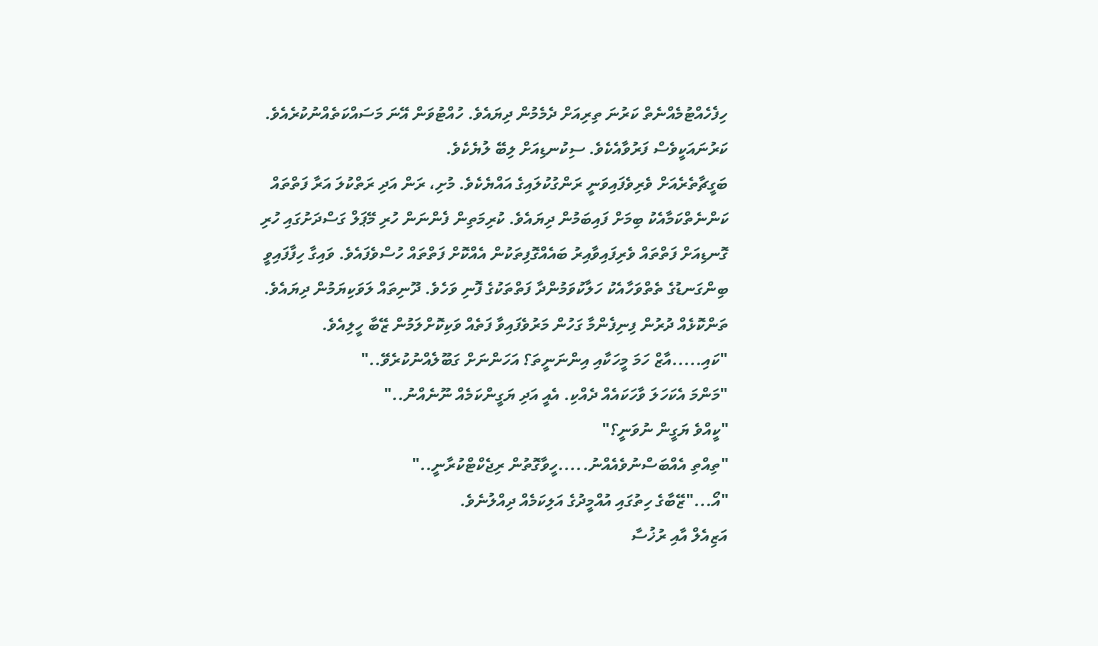ހިފެހެއްޓުމެއްނެތް ކަރުނަ ތިރިއަށް ދެމެމުން ދިޔައެވެ. ހުއްޓުވަން އޭނަ މަސައްކަތެއްނުކުރެއެވެ. ކަރުނައަކީވެސް ފަރުވާއެކެވެ. ސިކުނޑިއަށް ލިބޭ ލުޔެކެވެ.
ބަގީޗާތެރެއަށް ވެރިވެފައިވަނީ ރަންގުކުލައިގެ އައްޔެކެވެ. މުށި، ރަން އަދި ރަތްކުލަ އަރާ ފަތްތައް ކަންނެތްކަމާއެކު ބިމަށް ފައިބަމުން ދިޔައެވެ. ކުރިމަތިން ފެންނަން ހުރި މޭޕަލް ގަސްދަށުގައި ހުރި ގޮނޑިއަށް ފަތްތައް ވެރިފައިވާއިރު ބައެއްގޮފިތަކުން އެއްކޮށް ފަތްތައް ހުސްވެފައެވެ. ވައިގާ ހިފާފައިވީ ބިންގަނޑުގެ ތެތްވަހާއެކު ހަލާކުވަމުންދާ ފަތްތަކުގެ ފޮނި ވަހެވެ. ދޫނިތައް ލަވަކިޔަމުން ދިޔައެވެ. ތަންކޮޅެއް ދުރުން ފިނިފެންމާ ގަހުން މަރުވެފައިވާ ފަތެއް ވަކިކޮށްލަމުން ޒޭބާ ހީލިއެވެ.
"ކައި.....އާޒް ހަމަ މީހަކާއި އިންނަނީތަ؟ އަހަންނަށް ގަބޫލެއްނުކުރެވޭ.."
"މަންމަ އެކަހަލަ ވާހަކައެއް ދެއްކި. އެއީ އަދި ޔަގީންކަމެއް ނޫނެއްނު.."
"ކީއްވެ ޔަގީން ނުވަނީ؟"
"ތިއްތި އެއްބަސްނުވެއެއްނު.....ހީވާގޮތުން ރިޖެކްޓްކުރާނީ.."
"އޯ..."ޒޭބާގެ ހިތުގައި އުއްމީދުގެ އަލިކަމެއް ދިއްލުނެވެ.
އަޒިއެލް އާއި ރުޚުސާ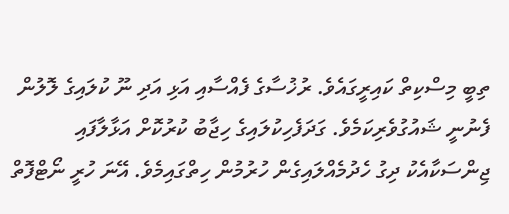ތިބީ މިސްކިތް ކައިރީގައެވެ. ރުޚުސާގެ ފެއްސާއި އަޅި އަދި ނޫ ކުލައިގެ ލޮލުން ފެނުނީ ޝައުގުވެރިކަމެވެ. ގަދަފެހިކުލައިގެ ހިޖާބު ކުރުކޮށް އަޅާލާފައި ޖިންސަކާއެކު ދިގު ހެދުމެއްލައިގެން ހުރުމުން ހިތްގައިމެވެ. އޭނަ ހުރީ ނޯޓްފޮތް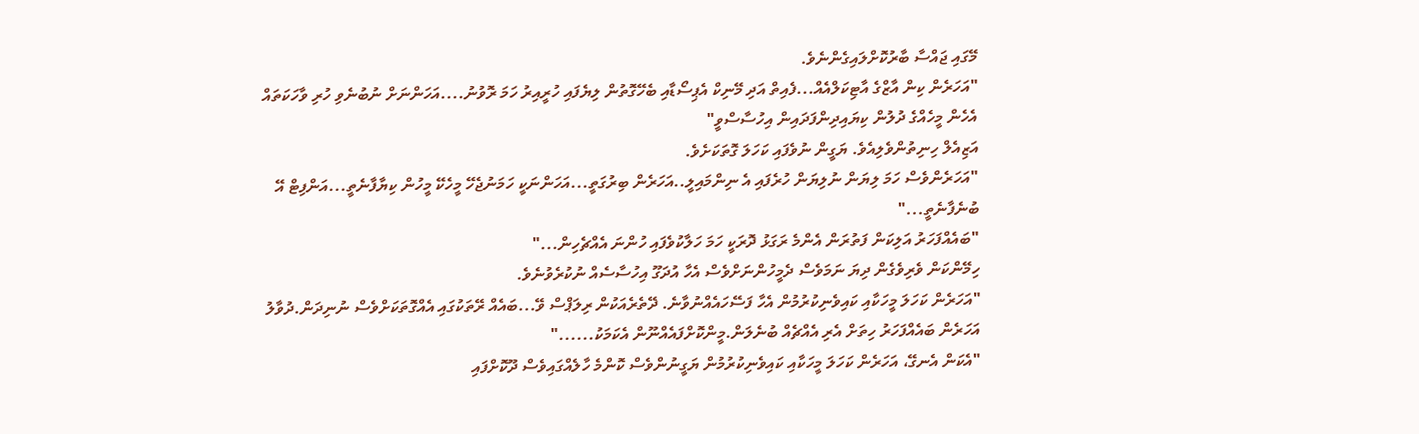މޭގައި ޖައްސާ ބާރުކޮށްލައިގެންނެވެ.
"އަހަރެން ކިން އާޒްގެ އާޓިކަލްއެއް...ފެއިތް އަދި މޭނިކް އެޕިސޯޑާއި ބެހޭގޮތުން ލިޔެފައި ހުރީއިރު ހަމަ ރޮވުނު....އަހަންނަށް ނުބުނެވި ހުރި ވާހަކަތައް އެހެން މީހެއްގެ ދުލުން ކިޔައިދިންފަދައިން އިހުސާސްވީ"
އަޒިއެލް ހިނިތުންވެލިއެވެ. ޔަގީން ނުވެފައި ކަހަލަ ގޮތަކަށެވެ.
"އަހަރެންވެސް ހަމަ ލިޔަން ނުލިޔަން ހުރެފައި އެ ނިންމައިލީ..އަހަރެން ބިރުގަތީ...އަހަންނަކީ ހަމަނުޖެހޭ މީހެކޭ މީހުން ކިޔާފާނެތީ...އަންފިޓް އޭ ބުނެފާނެތީ..."
"ބައެއްފަހަރު އަލިކަން ފަތުރަން އެންމެ ރަގަޅު ދޮރަކީ ހަމަ ހަލާކުވެފައި ހުންނަ އެއްޗެހިން..."
ހިމޭންކަން ވެރިވެގެން ދިޔަ ނަމަވެސް ދެމީހުންނަށްވެސް އެހާ އުދަގޫ އިހުސާސެއް ނުކުރެވުނެވެ.
"އަހަރެން ކަހަލަ މީހަކާއި ކައިވެނިކުރުމުން އެހާ ފަސޭހައެއްނުވާނެ. ދޭތެރެއަކުން ރިލަޕްސް ވޭ...ބައެއް ރޭތަކުގައި އެއްގޮތަކަށްވެސް ނުނިދަން.ދުވާލު އަހަރެން ބައެއްފަހަރު ހިތަށް އެރި އެއްޗެއް ބުނެލަން.މީންކޮށްފައެއްނޫން އެކަމަކު......"
"އެކަން އެނގޭ، އަހަރެން ކަހަލަ މީހަކާއި ކައިވެނިކުރުމުން ޔަގީނުންވެސް ކޮންމެ ހާލެއްގައިވެސް ދޫކޮށްފައި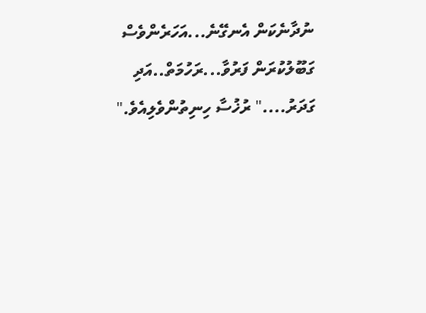ނުދާނެކަން އެނގޭނެ...އަހަރެންވެސް ގަބޫލުކުރަން ފަރުވާ...ރަހުމަތް..އަދި ގަދަރު...." ރުޚުސާ ހިނިތުންވެލިއެވެ."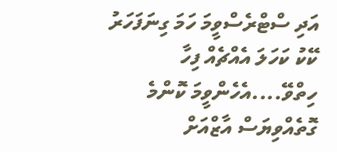އަދި ސްޓްރެސްވީމަ ހަމަ ގިނަފަހަރު ކޭކު ކަހަލަ އެއްޗެއް ފިހާ ހިތްވޭ....އެހެންވީމަ ކޮންމެ ގޮތެއްވިޔަސް އާޒްއަށް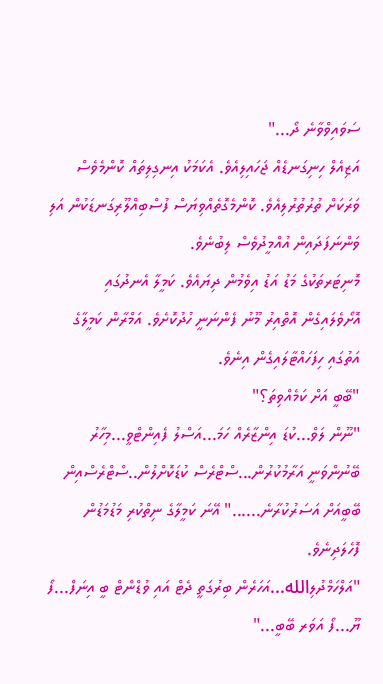ސަވައިވްވާނެ ދޯ..."
އަޒިއެލް ހިނިގަނޑެއް ޖަހައިލިއެވެ. އެކަމަކު އިނގިލިތައް ކޮންމެވެސް ވަރަކަށް ތުރުތުރުލިއެވެ. ކޮންމެގޮތެއްވިޔަސް ފުސްބިއްލޫރިގަނޑަކުން އަލި ވަންނަފަދައިން އުއްމީދުވެސް ލިބުނެވެ.
މޮނިޓަރތަކުގެ މަޑު އަޑު އިވެމުން ދިޔައެވެ. ކަމީލާ އެނދުގައި އޮށޯވެލައިގެން އޮތްއިރު މޫނު ފެންނަނީ ހުދުކޮށެވެ. އަމްރާން ކަމީލާގެ އަތުގައި ހިފަހައްޓާލައިގެން އިނެވެ.
"ބޭބީ އަށް ކަމެއްވިތަ؟"
"ނޫން ލަވް...ކުޑަ އިންޒާރެއް ހަމަ...އަސްލު ފެއިންޓްވީ...މިހާރު ބޭނުންވަނީ އަރާމުކުރުން...ސްޓްރެސް ކުޑަކޮށްލުން..ސްޓްރެސްއިން ބޭބީއަށް އަސަރުކުރާނެ......" އޭނަ ކަމީލާގެ ނިތްކުރި މަޑުމަޑުން ފޮހެލަދިނެވެ.
"އަލްހަމްދުލިالله...އަހަރެން ބިރުގަތީ ދެޓް އައި ވުޑްންޓް ބީ އިނަފް...ފޯ ޔޫ...ފޯ އަވަރ ބޭބީ..."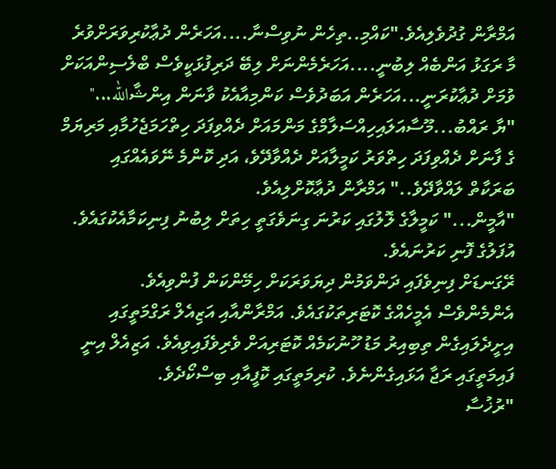އަމްރާން ގުދުވެލިއެވެ."ކައްމި..ތިހެން ނުވިސްނާ....އަހަރެން ދުޢާކުރިވަރަށްވުރެ މާ ރަގަޅު އަންބެއް ލިބުނީ....އަހަރެމެންނަށް ލިބޭ ދަރިފުޅަކީވެސް ބްލެސިންއަކަށް ވުމަށް ދުޢާކުރަނީ...އަހަރެން އަބަދުވެސް ކަންމިއާއެކު ވާނަން އިންޝާالله..."
"ޔާ ރައްބު...މޫސާއަލައިހިއްސަލާމްގެ މަންމައަށް ދެއްވިފަދަ ހިތްހަމަޖެހުމާއި މަރިޔަމް ގެ ފާނަށް ދެއްވިފަދަ ހިތްވަރު ކަމީލާއަށް ދެއްވާދޭވެ، އަދި ކޮންމެ ނޭވައެއްގައި ބަރަކާތް ލައްވާދޭވެ.." އަމްރާން ދުޢާކޮށްލިއެވެ.
"އާމީން..." ކަމީލާގެ ލޮލުގައި ކަރުނަ ގިނަވެގަތީ ހިތަށް ލިބުނު ފިނިކަމާއެކުގައެވެ. އުފަލުގެ ފޮނި ކަރުނައެވެ.
ރޭގަނޑަށް ފިނިވެފައި ދަންވަމުން ދިޔަވަރަކަށް ހިމޭންކަން ފުންވިއެވެ. އެންމެންވެސް އެމީހެއްގެ ކޮޓަރިތަކުގައެވެ. އަމްރާންއާއި އަޒިއެލް ރަގްމަތީގައި އިށީދެލައިގެން ތިބިއިރު މަޑު ހޫނުކަމެއް ކޮޓަރިއަށް ވެރިވެފައިވިއެވެ. އަޒިއެލް އިނީ ފައިމަތީގައި ރަޖާ އަޅައިގެންނެވެ. ކުރިމަތީގައި ކޮފީއާއި ބިސްކޯދެވެ.
"ރުޚުސާ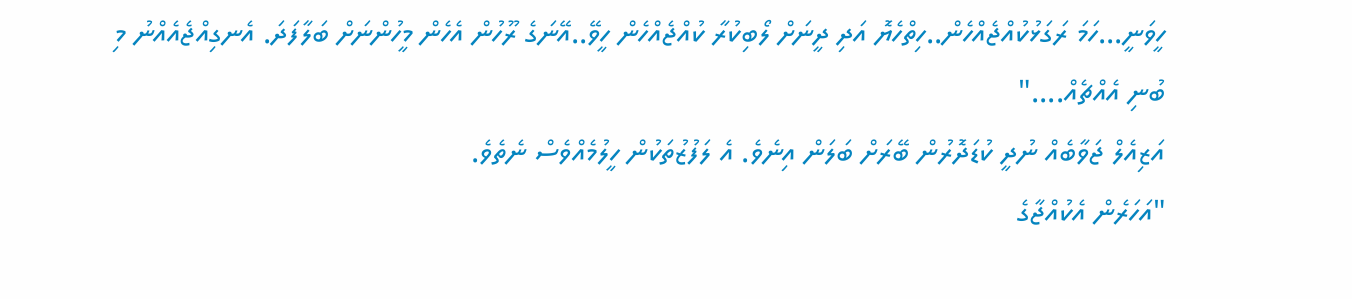ހީވަނީ...ހަމަ ރަގަޅުކުއްޖެއްހެން..ހިތްހެޔޮ އަދި ދީނަށް ލޯބިކުރާ ކުއްޖެއްހެން ހީވޭ..އޭނަގެ ރޫހުން އެހެން މީހުންނަށް ބަލާފަދަ. އެނގިއްޖެއެއްނު މި ބުނި އެއްޗެއް...."
އަޒިއެލް ޖަވާބެއް ނުދީ ކުޑަދޮރުން ބޭރަށް ބަލަން އިނެވެ. އެ ލަފުޒުތަކުން ހީލުމެއްވެސް ނެތެވެ.
"އަހަރެން އެކުއްޖާގެ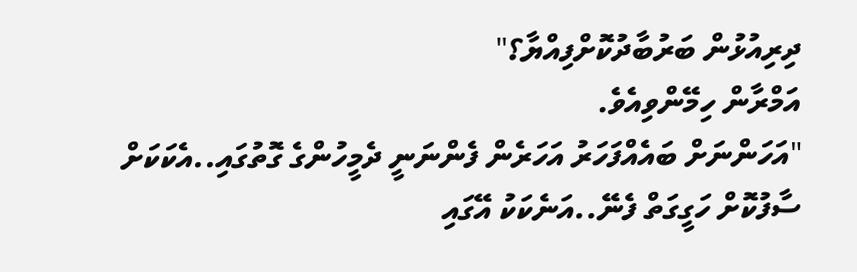ދިރިއުޅުން ބަރުބާދުކޮށްފިއްޔާ؟"
އަމްރާން ހިމޭންވިއެވެ.
"އަހަންނަށް ބައެއްފަހަރު އަހަރެން ފެންނަނީ ދެމީހުންގެ ގޮތުގައި..އެކަކަށް ސާފުކޮށް ހަގީގަތް ފެނޭ..އަނެކަކު އޭގައި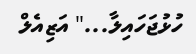ހުޅުޖަހައިލާ..." އަޒިއެލް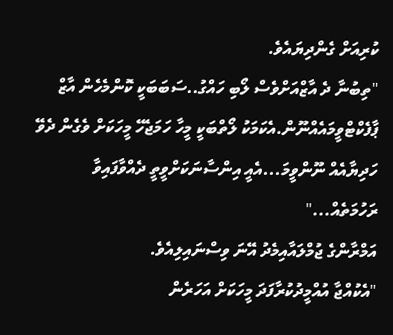ކުރިއަށް ގެންދިޔައެވެ.
"ތިބުނާ ދެ އާޒްއަށްވެސް ލޯބި ހައްގު..ސަބަބަކީ ކޮންމެހެން އާޒް ޕާފެކްޓްވީމައެއްނޫން.އެކަމަކު ލޯތްބަކީ މީހާ ހަމަޖެހޭ މީހަކަށް ވެގެން ދެވޭ ހަދިޔާއެއް ނޫންވީމަ...އެއީ އިންސާނަކަށްވީތީ ދެއްވާފައިވާ ރަހުމަތެއް..."
އަމްރާންގެ ޖުމްލައާއިމެދު އޭނަ ވިސްނައިލިއެވެ.
"އެކުއްޖާ އުއްމީދުކުރާފަދަ މީހަކަށް އަހަރެން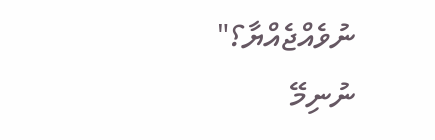ނުވެއްޖެއްޔާ؟"
ނުނިމޭ